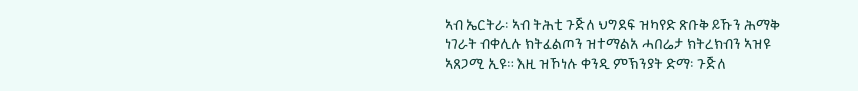ኣብ ኤርትራ፡ ኣብ ትሕቲ ጉጅለ ህግደፍ ዝካየድ ጽቡቅ ይኹን ሕማቅ ነገራት ብቀሊሉ ክትፈልጦን ዝተማልአ ሓበሬታ ክትረክብን ኣዝዩ ኣጸጋሚ ኢዩ። እዚ ዝኾነሉ ቀንዲ ምኽንያት ድማ፡ ጉጅለ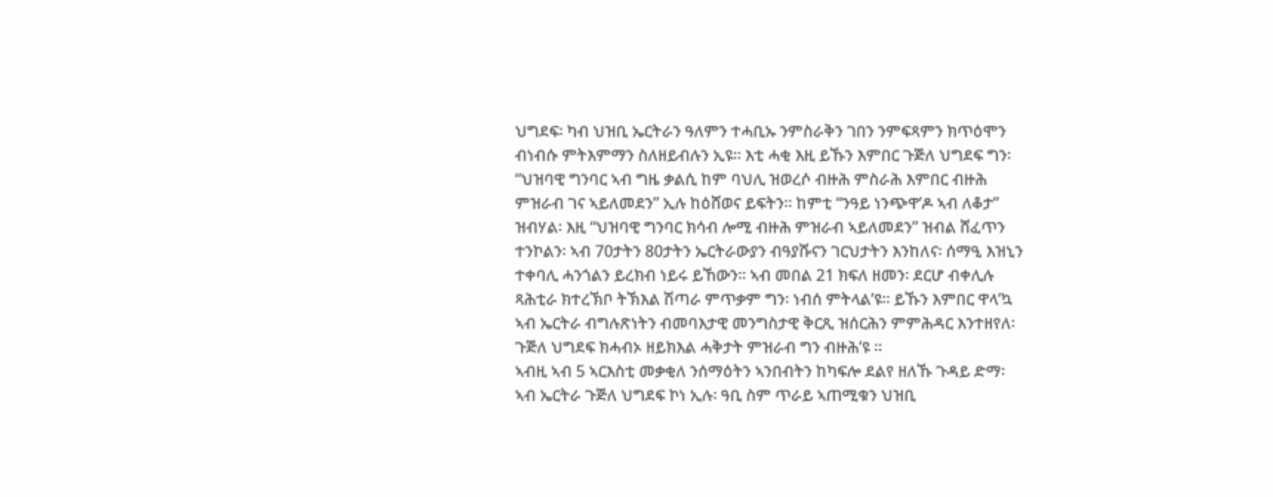ህግደፍ፡ ካብ ህዝቢ ኤርትራን ዓለምን ተሓቢኡ ንምስራቅን ገበን ንምፍጻምን ክጥዕሞን ብነብሱ ምትእምማን ስለዘይብሉን ኢዩ። እቲ ሓቂ እዚ ይኹን እምበር ጉጅለ ህግደፍ ግን፡ “ህዝባዊ ግንባር ኣብ ግዜ ቃልሲ ከም ባህሊ ዝወረሶ ብዙሕ ምስራሕ እምበር ብዙሕ ምዝራብ ገና ኣይለመደን” ኢሉ ከዕሸወና ይፍትን። ከምቲ “ንዓይ ነንጭዋ’ዶ ኣብ ለቆታ” ዝብሃል፡ እዚ “ህዝባዊ ግንባር ክሳብ ሎሚ ብዙሕ ምዝራብ ኣይለመደን” ዝብል ሸፈጥን ተንኮልን፡ ኣብ 70ታትን 80ታትን ኤርትራውያን ብዓያሹናን ገርህታትን እንከለና፡ ሰማዒ እዝኒን ተቀባሊ ሓንጎልን ይረክብ ነይሩ ይኸውን። ኣብ መበል 21 ክፍለ ዘመን፡ ደርሆ ብቀሊሉ ጻሕቲራ ክተረኽቦ ትኽእል ሽጣራ ምጥቃም ግን፡ ነብሰ ምትላል’ዩ። ይኹን እምበር ዋላ’ኳ ኣብ ኤርትራ ብግሉጽነትን ብመባእታዊ መንግስታዊ ቅርጺ ዝሰርሕን ምምሕዳር እንተዘየለ፡ ጉጅለ ህግደፍ ክሓብኦ ዘይክእል ሓቅታት ምዝራብ ግን ብዙሕ’ዩ ።
ኣብዚ ኣብ 5 ኣርእስቲ መቃቂለ ንሰማዕትን ኣንበብትን ከካፍሎ ደልየ ዘለኹ ጉዳይ ድማ፡ ኣብ ኤርትራ ጉጅለ ህግደፍ ኮነ ኢሉ፡ ዓቢ ስም ጥራይ ኣጠሚቁን ህዝቢ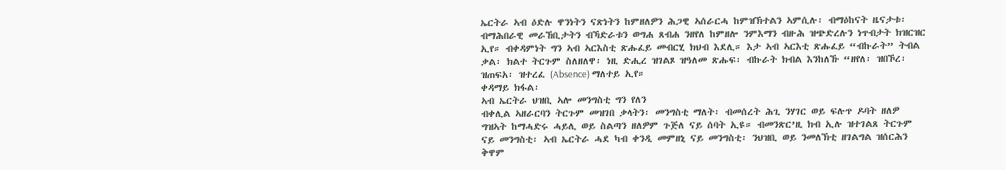ኤርትራ ኣብ ዕድሉ ዋንነትን ናጽነትን ከምዘለዎን ሕጋዊ ኣሰራርሓ ከምዝኽተልን ኣምሲሉ፡ ብማዕከናት ዜናታቱ፡ ብማሕበራዊ መራኸቢታትን ብኻድራቱን ወግሐ ጸብሐ ንዘየለ ከምዘሎ ንምእማን ብዙሕ ዝጭድረሉን ነጥብታት ክዝርዝር ኢየ። ብቀዳምነት ግን ኣብ ኣርእስቲ ጽሑፈይ መብርሂ ክህብ እደሊ። እታ ኣብ ኣርእቲ ጽሑፈይ “ብኩራት” ትብል ቃል፡ ክልተ ትርጉም ስለዘለዋ፡ ነዚ ድሒረ ዝገልጾ ዝዓለመ ጽሑፍ፡ ብኩራት ክብል እንከለኹ “ዘየለ፡ ዝበኾረ፡ ዝጠፍአ፡ ዝተረፈ (Absence) ማለተይ ኢየ።
ቀዳማይ ክፋል፡
ኣብ ኤርትራ ህዝቢ ኣሎ መንግስቲ ግን የለን
ብቀሊል ኣዘራርባን ትርጉም መዝገበ ቃላትን፡ መንግስቲ ማለት፡ ብመሰረት ሕጊ ንሃገር ወይ ፍሉጥ ዶባት ዘለዎ ግዝኣት ከማሓድሩ ሓይሊ ወይ ስልጣን ዘለዎም ጉጅለ ናይ ሰባት ኢዩ። ብመንጽር’ዚ ክብ ኢሉ ዝተገልጸ ትርጉም ናይ መንግስቲ፡ ኣብ ኤርትራ ሓደ ካብ ቀንዲ መምዘኒ ናይ መንግስቲ፡ ንህዝቢ ወይ ንመለኽቲ ዘገልግል ዝሰርሕን ቅዋም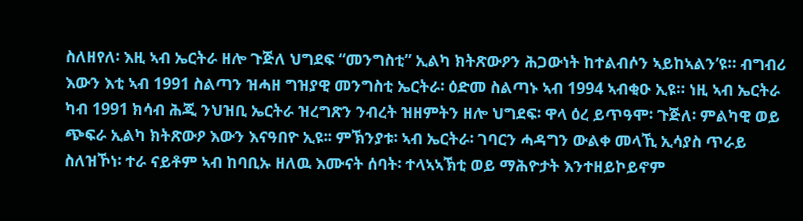ስለዘየለ፡ እዚ ኣብ ኤርትራ ዘሎ ጉጅለ ህግደፍ “መንግስቲ” ኢልካ ክትጽውዖን ሕጋውነት ከተልብሶን ኣይከኣልን’ዩ። ብግብሪ እውን እቲ ኣብ 1991 ስልጣን ዝሓዘ ግዝያዊ መንግስቲ ኤርትራ፡ ዕድመ ስልጣኑ ኣብ 1994 ኣብቂዑ ኢዩ። ነዚ ኣብ ኤርትራ ካብ 1991 ክሳብ ሕጂ ንህዝቢ ኤርትራ ዝረግጽን ንብረት ዝዘምትን ዘሎ ህግደፍ፡ ዋላ ዕረ ይጥዓሞ፡ ጉጅለ፡ ምልካዊ ወይ ጭፍራ ኢልካ ክትጽውዖ እውን እናዓበዮ ኢዩ፡፡ ምኽንያቱ፡ ኣብ ኤርትራ፡ ገባርን ሓዳግን ውልቀ መላኺ ኢሳያስ ጥራይ ስለዝኾነ፡ ተራ ናይቶም ኣብ ከባቢኡ ዘለዉ እሙናት ሰባት፡ ተላኣኣኽቲ ወይ ማሕዮታት እንተዘይኮይኖም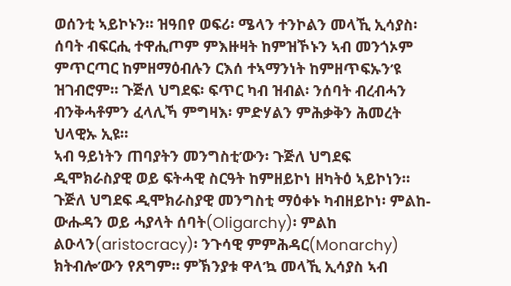ወሰንቲ ኣይኮኑን። ዝዓበየ ወፍሪ፡ ሜላን ተንኮልን መላኺ ኢሳያስ፡ ሰባት ብፍርሒ ተዋሒጦም ምእዙዛት ከምዝኾኑን ኣብ መንጎኦም ምጥርጣር ከምዘማዕብሉን ርእሰ ተኣማንነት ከምዘጥፍኡን’ዩ ዝገብሮም። ጉጅለ ህግደፍ፡ ፍጥር ካብ ዝብል፡ ንሰባት ብረብሓን ብንቅሓቶምን ፈላሊኻ ምግዛእ፡ ምድሃልን ምሕቃቅን ሕመረት ህላዊኡ ኢዩ።
ኣብ ዓይነትን ጠባያትን መንግስቲ’ውን፡ ጉጅለ ህግደፍ ዲሞክራስያዊ ወይ ፍትሓዊ ስርዓት ከምዘይኮነ ዘካትዕ ኣይኮነን። ጉጅለ ህግደፍ ዲሞክራስያዊ መንግስቲ ማዕቀኑ ካብዘይኮነ፡ ምልከ-ውሑዳን ወይ ሓያላት ሰባት(Oligarchy)፡ ምልከ ልዑላን(aristocracy)፡ ንጉሳዊ ምምሕዳር(Monarchy) ክትብሎ’ውን የጸግም። ምኽንያቱ ዋላ’ኳ መላኺ ኢሳያስ ኣብ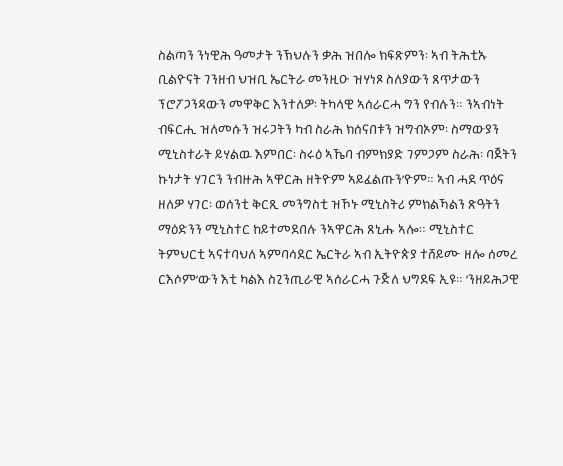ስልጣን ንነዊሕ ዓመታት ንኽህሉን ቃሕ ዝበሎ ክፍጽምን፡ ኣብ ትሕቲኡ ቢልዮናት ገንዘብ ህዝቢ ኤርትራ መንዚዑ ዝሃነጾ ስለያውን ጸጥታውን ፕሮፖጋንዳውን መዋቅር እንተለዎ፡ ትካላዊ ኣሰራርሓ ግን የብሉን። ንኣብነት ብፍርሒ ዝለመሱን ዝሩጋትን ካብ ስራሕ ክሰናበቱን ዝግብኦም፡ ስማውያን ሚኒስተራት ይሃልዉ እምበር፡ ስሩዕ ኣኼባ ብምክያድ ገምጋም ስራሕ፡ ባጀትን ኩነታት ሃገርን ንብዙሕ ኣዋርሕ ዘትዮም ኣይፈልጡን’ዮም። ኣብ ሓደ ጥዕና ዘለዎ ሃገር፡ ወሰንቲ ቅርጺ መንግስቲ ዝኾኑ ሚኒስትሪ ምክልኻልን ጽዓትን ማዕድንን ሚኒስተር ከይተመደበሉ ንኣዋርሕ ጸኒሑ ኣሎ። ሚኒስተር ትምህርቲ ኣናተባህለ ኣምባሳደር ኤርትራ ኣብ ኢትዮጵያ ተሸይሙ ዘሎ ሰመረ ርእሶም’ውን እቲ ካልእ ስጊንጢራዊ ኣሰራርሓ ጉጅለ ህግደፍ ኢዩ። ’ንዘይሕጋዊ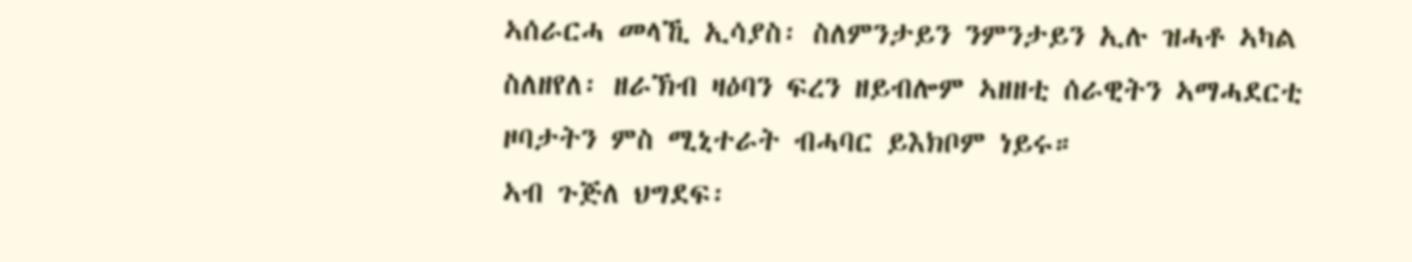ኣሰራርሓ መላኺ ኢሳያስ፡ ስለምንታይን ንምንታይን ኢሉ ዝሓቶ ኣካል ስለዘየለ፡ ዘራኽብ ዛዕባን ፍረን ዘይብሎም ኣዘዘቲ ሰራዊትን ኣማሓደርቲ ዞባታትን ምስ ሚኒተራት ብሓባር ይእክቦም ነይሩ።
ኣብ ጉጅለ ህግደፍ፡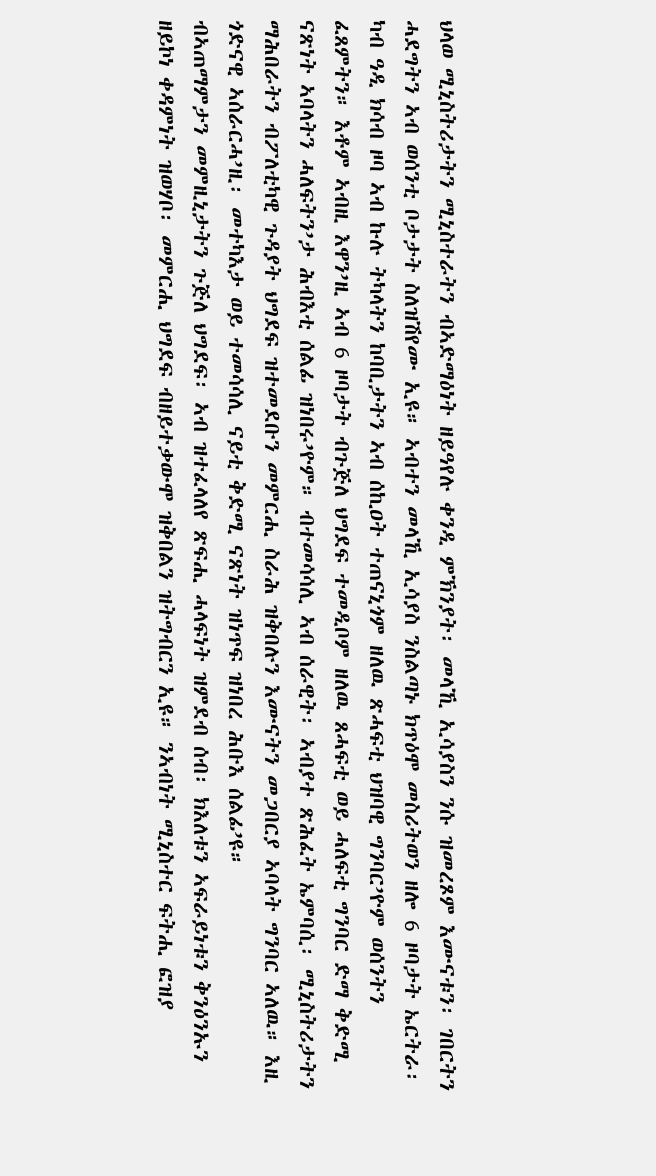ህላወ ሚኒስትሪታትን ሚኒስተራትን ብኣድማዕነት ዘይዓየሉ ቀንዲ ምኽንያት፡ መላኺ ኢሳያስን ንሱ ዝመረጾም እሙናቱን፡ ገበርትን ሓደግትን ኣብ ወሰንቲ ቦታታት ስለዝሽየሙ ኢዩ። ኣብተን መላኺ ኢሳያስ ንስልጣኑ ክጥዕሞ መስሪትወን ዘሎ 6 ዞባታት ኤርትራ፡ ካብ ዓዲ ክሳብ ዞባ ኣብ ኩሉ ትካላትን ከባቢታትን ኣብ ሰኪዐት ተጠናኒጎም ዘለዉ ጽሓፍቲ ህዝባዊ ግንባር’ዮም ወሰንትን ፈጸምትን። እቶም ኣብዚ እዋን’ዚ ኣብ 6 ዞባታት ብጉጅለ ህግደፍ ተመዲቦም ዘለዉ ጸሓፍቲ ወይ ሓለፍቲ ግንባር ድማ ቅድሚ ናጽነት ኣባላትን ሓለፍትን’ታ ሕብእቲ ሰልፊ ዝነበሩ’ዮም። ብተመሳሳሊ ኣብ ሰራዊት፡ ኣብያተ ጽሕፈት ኤምባሲ፡ ሚኒስትሪታትን ማሕበራትን ብፖለቲካዊ ጉዳያት ህግደፍ ዝተመደቡን መምርሒ ስራሕ ዝቅበሉን እሙናትን መጋበርያ ኣባላት ግንባር ኣለዉ። እዚ ጎድናዊ ኣሰራርሓ’ዚ፡ መተካእታ ወይ ተመሳሳሊ ናይቲ ቅድሚ ናጽነት ዝነጥፍ ዝነበረ ሕቡእ ሰልፊ’ዩ።
ብኣጠማምታን መምዚኒታትን ጉጅለ ህግደፍ፡ ኣብ ዝተፈላለየ ጽፍሒ ሓላፍነት ዝምደብ ሰብ፡ ክእለቱን ኣፍራይነቱን ቅንዕንኡን ዘይኮነ ቀዳምነት ዝወሃቦ፡ መምርሒ ህግደፍ ብዘይተቃውሞ ዝቅበልን ዝትግብርን ኢዩ። ንኣብነት ሚኒስተር ፍትሒ ፎዝያ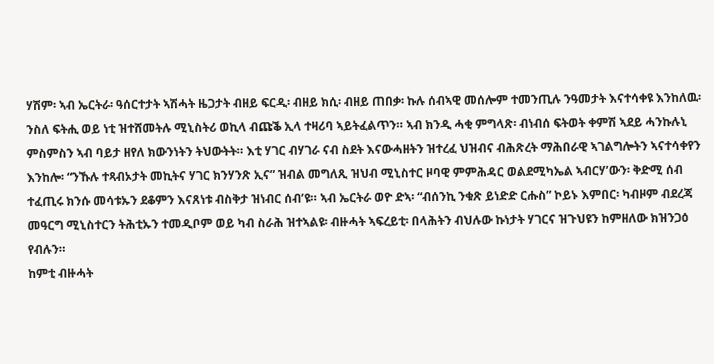ሃሽም፡ ኣብ ኤርትራ፡ ዓሰርተታት ኣሽሓት ዜጋታት ብዘይ ፍርዲ፡ ብዘይ ክሲ፡ ብዘይ ጠበቃ፡ ኩሉ ሰብኣዊ መሰሎም ተመንጢሉ ንዓመታት እናተሳቀዩ እንከለዉ፡ ንስለ ፍትሒ ወይ ነቲ ዝተሸመትሉ ሚኒስትሪ ወኪላ ብጩቕ ኢላ ተዛሪባ ኣይትፈልጥን። ኣብ ክንዲ ሓቂ ምግላጽ፡ ብነብሰ ፍትወት ቀምሽ ኣደይ ሓንኩሉኒ ምስምስን ኣብ ባይታ ዘየለ ክውንነትን ትህውትት። እቲ ሃገር ብሃገራ ናብ ስደት እናውሓዘትን ዝተረፈ ህዝብና ብሕጽረት ማሕበራዊ ኣገልግሎትን ኣናተሳቀየን እንከሎ፡ “ንኹሉ ተጻብኦታት መኪትና ሃገር ክንሃንጽ ኢና” ዝብል መግለጺ ዝህብ ሚኒስተር ዞባዊ ምምሕዳር ወልደሚካኤል ኣብርሃ’ውን፡ ቅድሚ ሰብ ተፈጢሩ ክንሱ መሳቱኡን ደቆምን እናጸነቱ ብስቅታ ዝነብር ሰብ’ዩ። ኣብ ኤርትራ ወዮ ድኣ፡ “ብሰንኪ ንቁጽ ይነድድ ርሑስ” ኮይኑ እምበር፡ ካብዞም ብደረጃ መዓርግ ሚኒስተርን ትሕቲኡን ተመዲቦም ወይ ካብ ስራሕ ዝተኣልዩ፡ ብዙሓት ኣፍረይቲ፡ በላሕትን ብህሉው ኩነታት ሃገርና ዝጉህዩን ከምዘለው ክዝንጋዕ የብሉን።
ከምቲ ብዙሓት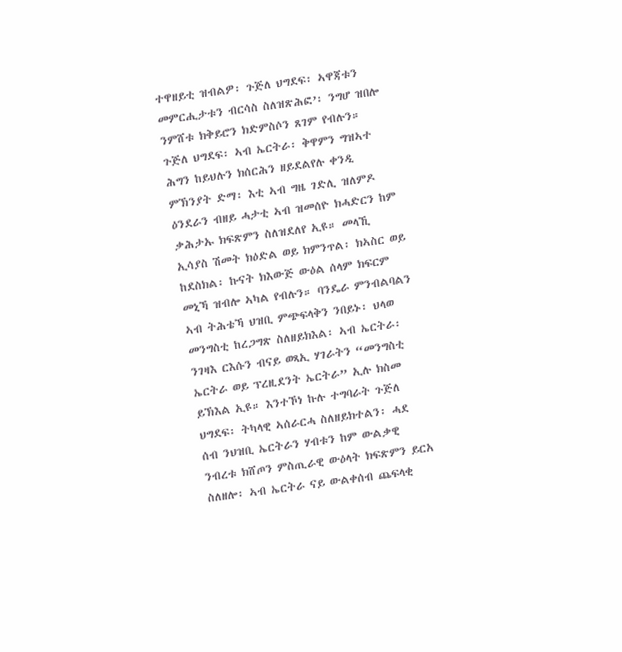ተዋዘይቲ ዝብልዎ፡ ጉጅለ ህግደፍ፡ ኣዋጃቱን መምርሒታቱን ብርሳስ ስለዝጽሕፎ’፡ ንግሆ ዝበሎ ንምሸቱ ክቅይሮን ክድምስሶን ጸገም የብሉን። ጉጅለ ህግደፍ፡ ኣብ ኤርትራ፡ ቅዋምን ግዝኣተ ሕግን ከይህሉን ክሰርሕን ዘይደልየሉ ቀንዲ ምኽንያት ድማ፡ እቲ ኣብ ግዜ ገድሊ ዝለምዶ ዕንደራን ብዘይ ሓታቲ ኣብ ዝመሰዮ ክሓድርን ከም ቃሕታኡ ክፍጽምን ስለዝደለየ ኢዩ። መላኺ ኢሳያስ ሽመት ክዕድል ወይ ክምንጥል፡ ክኣስር ወይ ከደስክል፡ ኩናት ክእውጅ ውዕል ሰላም ክፍርም መኒኻ ዝብሎ ኣካል የብሉን። ባንዴራ ምንብልባልን ኣብ ትሕቴኻ ህዝቢ ምጭፍላቅን ንበይኑ፡ ህላወ መንግስቲ ከረጋግጽ ስለዘይክእል፡ ኣብ ኤርትራ፡ ንገዛእ ርእሱን ብናይ ወጻኢ ሃገራትን “መንግስቲ ኤርትራ ወይ ፕረዚደንት ኤርትራ” ኢሉ ክስመ ይኽእል ኢዩ። እንተኾነ ኩሉ ተግባራት ጉጅለ ህግደፍ፡ ትካላዊ ኣሰራርሓ ስለዘይክተልን፡ ሓደ ሰብ ንህዝቢ ኤርትራን ሃብቱን ከም ውልቃዊ ንብረቱ ክሸጦን ምስጢራዊ ውዕላት ክፍጽምን ይርአ ስለዘሎ፡ ኣብ ኤርትራ ናይ ውልቀሰብ ጨፍላቂ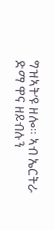ግዝኣት’ዩ ዘሎ። ኣብ ኤርትራ ድማ ዋና ዘይብሉን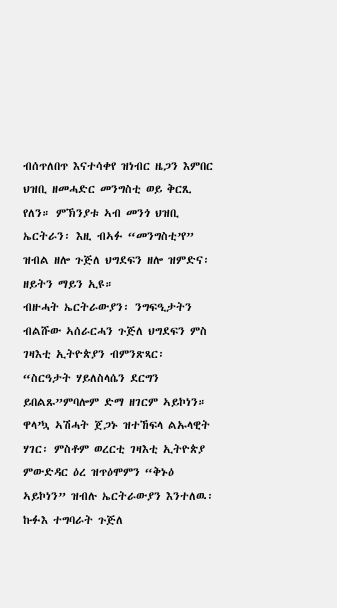ብሰጥለበጥ እናተሳቀየ ዝነብር ዜጋን እምበር ህዝቢ ዘመሓድር መንግስቲ ወይ ቅርጺ የለን። ምኽንያቱ ኣብ መንጎ ህዝቢ ኤርትራን፡ እዚ ብኣፉ “መንግስቲ’የ” ዝብል ዘሎ ጉጅለ ህግደፍን ዘሎ ዝምድና፡ ዘይትን ማይን ኢዩ።
ብዙሓት ኤርትራውያን፡ ንግፍዒታትን ብልሹው ኣሰራርሓን ጉጅለ ህግደፍን ምስ ገዛእቲ ኢትዮጵያን ብምንጽጻር፡ “ስርዓታት ሃይለስላሴን ደርግን ይበልጹ”ምባሎም ድማ ዘገርም ኣይኮነን። ዋላ’ኳ ኣሽሓት ጀጋኑ ዝተኸፍላ ልኡላዊት ሃገር፡ ምስቶም ወረርቲ ገዛእቲ ኢትዮጵያ ምውድዳር ዕረ ዝጥዕሞምን “ቅኑዕ ኣይኮነን” ዝብሉ ኤርትራውያን እንተለዉ፡ ኩፉእ ተግባራት ጉጅለ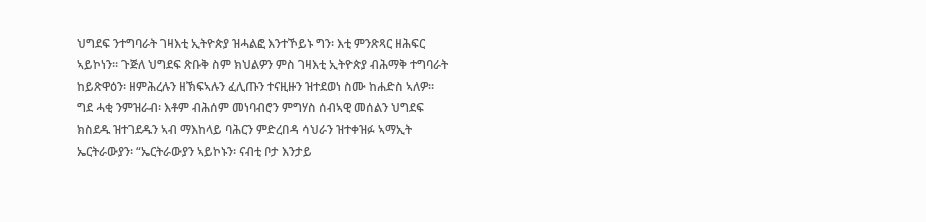ህግደፍ ንተግባራት ገዛእቲ ኢትዮጵያ ዝሓልፎ እንተኾይኑ ግን፡ እቲ ምንጽጻር ዘሕፍር ኣይኮነን። ጉጅለ ህግደፍ ጽቡቅ ስም ክህልዎን ምስ ገዛእቲ ኢትዮጵያ ብሕማቅ ተግባራት ከይጽዋዕን፡ ዘምሕረሉን ዘኽፍኣሉን ፈሊጡን ተናዚዙን ዝተደወነ ስሙ ከሐድስ ኣለዎ። ግደ ሓቂ ንምዝራብ፡ እቶም ብሕሰም መነባብሮን ምግሃስ ሰብኣዊ መሰልን ህግደፍ ክስደዱ ዝተገደዱን ኣብ ማእከላይ ባሕርን ምድረበዳ ሳህራን ዝተቀዝፉ ኣማኢት ኤርትራውያን፡ “ኤርትራውያን ኣይኮኑን፡ ናብቲ ቦታ እንታይ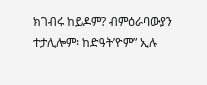ክገብሩ ከይዶም? ብምዕራባውያን ተታሊሎም፡ ከድዓት’ዮም” ኢሉ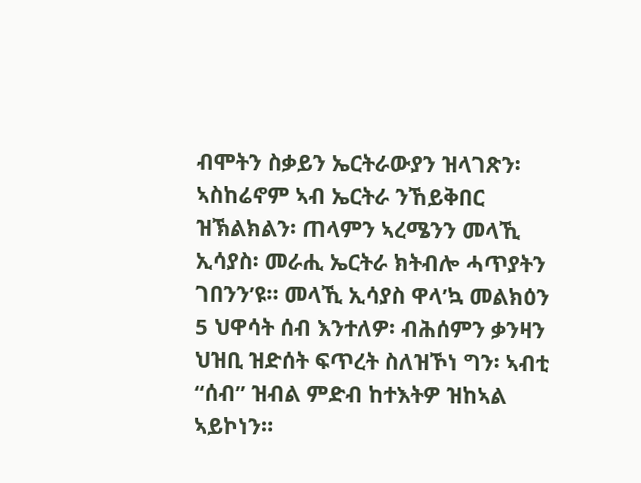ብሞትን ስቃይን ኤርትራውያን ዝላገጽን፡ ኣስከሬኖም ኣብ ኤርትራ ንኸይቅበር ዝኽልክልን፡ ጠላምን ኣረሜንን መላኺ ኢሳያስ፡ መራሒ ኤርትራ ክትብሎ ሓጥያትን ገበንን’ዩ። መላኺ ኢሳያስ ዋላ’ኳ መልክዕን 5 ህዋሳት ሰብ እንተለዎ፡ ብሕሰምን ቃንዛን ህዝቢ ዝድሰት ፍጥረት ስለዝኾነ ግን፡ ኣብቲ “ሰብ” ዝብል ምድብ ከተእትዎ ዝከኣል ኣይኮነን።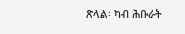ጽላል፡ ካብ ሕቡራት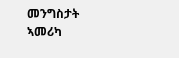መንግስታት ኣመሪካ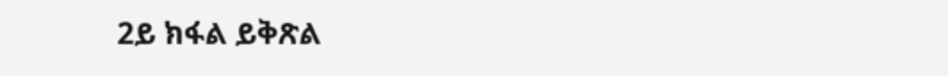2ይ ክፋል ይቅጽል